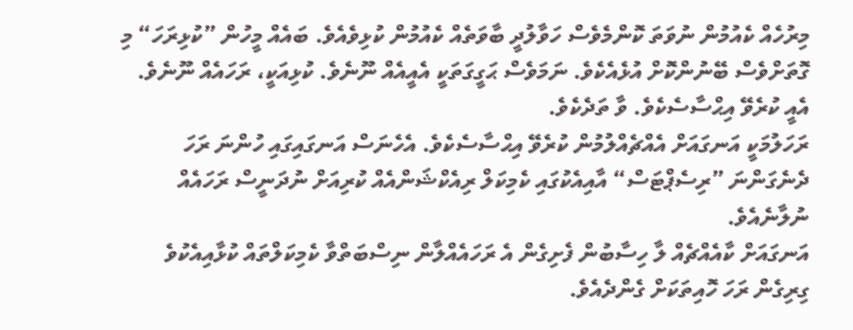މިރުހެއް ކެއުމުން ނުވަތަ ކޮންމެވެސް ހަވާލުދީ ބާވަތެއް ކެއުމުން ކުޅިވެއެވެ. ބައެއް މީހުން ”ކުޅިރަހަ“ މި ގޮތަށްވެސް ބޭނުންކޮށް އުޅެއެކެވެ. ނަމަވެސް ޙަގީގަތަކީ އެއީއެއް ނޫނެވެ. ކުޅިއަކީ، ރަހައެއް ނޫނެވެ. އެއީ ކުރެވޭ އިޙްސާސެކެވެ. ވާ ތަދެކެވެ.
ރަހަލުމަކީ އަނގައަށް އެއްޗެއްލުމުން ކުރެވޭ އިޙްސާސެކެވެ. އެހެނަސް އަނގައިގައި ހުންނަ ރަހަ ދެނެގަންނަ ”ރިސެޕްޓަސް“ އާއިއެކުގައި ކެމިކަލް ރިއެކްޝަންއެއް ކުރިއަށް ނުދަނީސް ރަހައެއް ނުލާނެއެވެ.
އަނގައަށް ކާއެއްޗެއް ލާ ހިސާބުން ފެށިގެން އެ ރަހައެއްލާން ނިސްބަތްވާ ކެމިކަލްތައް ކުޅާއިއެކުވެ ގިރިގެން ރަހަ ހޮއިތަކަށް ގެންދެއެވެ.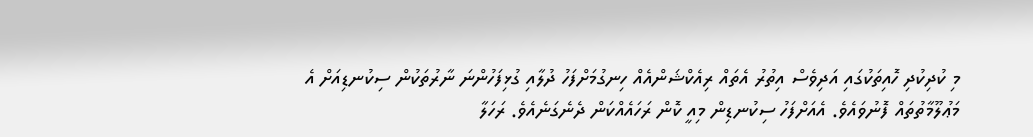މި ކުދިކުދި ހޮއިތަކުގައި އަދިވެސް އިތުރު އެތައް ރިއެކްޝަންއެއް ހިނގުމަށްފަހު ދުލާއި ގުޅިފަހުންނަ ނާރުތަކުން ސިކުނޑިއަށް އެ މަޢުލޫމާތުތައް ފޮނުވައެވެ. އެއަށްފަހު ސިކުނޑިން މިއީ ކޮން ރަހައެއްކަން ދެނެގަނެއެވެ. ރަހަލާ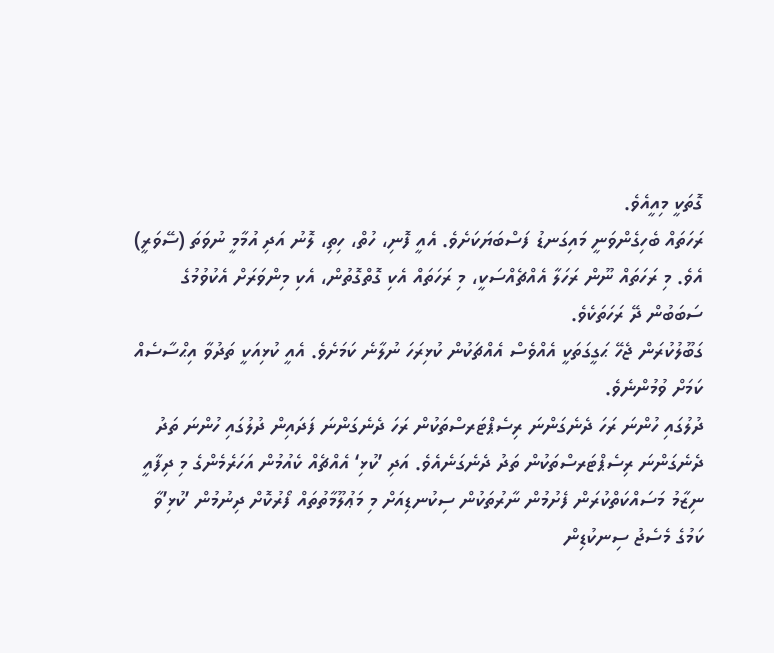ގޮތަކީ މިއީއެވެ.
ރަހަތައް ބެހިގެންވަނީ މައިގަނޑު ފަސްބަޔަކަށެވެ. އެއީ ފޮނި، ހުތް، ހިތި، ލޮނު އަދި އުމާމީ ނުވަތަ (ސޭވަރީ) އެވެ. މި ރަހަތައް ނޫން ރަހަލާ އެއްޗެއްސަކީ، މި ރަހަތައް އެކި ގޮތްގޮތުން، އެކި މިންވަރަށް އެކުވުމުގެ ސަބަބުން ދޭ ރަހަތަކެވެ.
ގަބޫލުކުރަން ޖެހޭ ޙަގީގަތަކީ އެއްވެސް އެއްޗަކުން ކުޅިރަހަ ނުލާނެ ކަމަށެވެ. އެއީ ކުޅިއަކީ ތަދުވާ އިޙްސާސެއް ކަމަށް ވުމުންނެވެ.
ދުލުގައި ހުންނަ ރަހަ ދެނެގަންނަ ރިސެޕްޓަރސްތަކުން ރަހަ ދެނެގަންނަ ފަދައިން ދުލުގައި ހުންނަ ތަދު ދެނެގަންނަ ރިސެޕްޓަރސްތަކުން ތަދު ދެނެގަނެއެވެ. އަދި ’ކުޅި‘ އެއްޗެއް ކެއުމުން އަހަރެމެންގެ މި ދިފާއީ ނިޒާމު މަސައްކަތްކުރަން ފެށުމުން ނާރުތަކުން ސިކުނޑިއަށް މި މަޢުލޫމާތުތައް ފޯރުކޮށް ދިނުމުން ’ކުޅި’ވާ ކަމުގެ މެސެޖު ސިނކުޑިން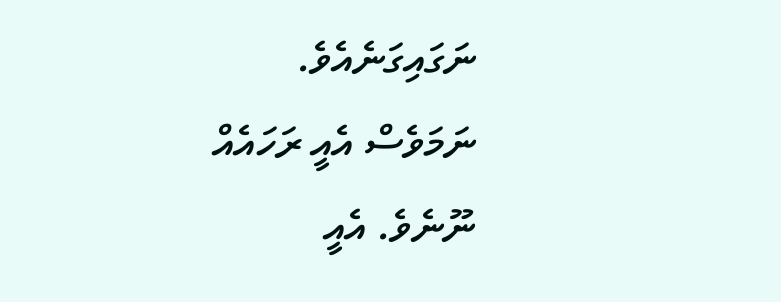ނަގައިގަނެއެވެ.
ނަމަވެސް އެއީ ރަހައެއް ނޫނެވެ. އެއީ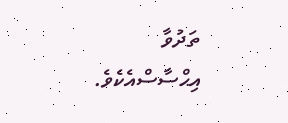ތަދުވާ އިޙްސާސްއެކެވެ.